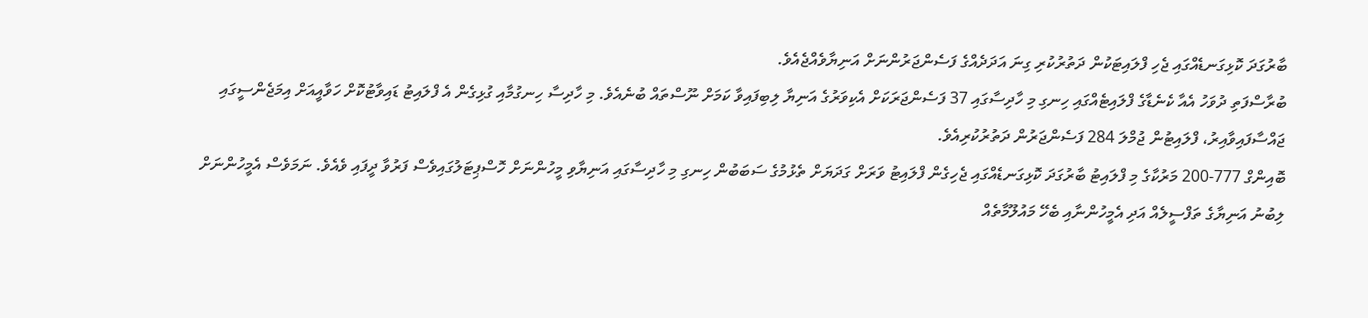ބާރުގަދަ ކޮޅިގަނޑެއްގައި ޖެހި ފްލައިޓަކުން ދަތުރުކުރި ގިނަ އަދަދެއްގެ ފަސެންޖަރުންނަށް އަނިޔާވެއްޖެއެވެ.
ބުރާސްފަތި ދުވަހު އެއާ ކެނެޑާގެ ފްލައިޓެއްގައި ހިނގި މި ހާދިސާގައި 37 ފަސެންޖަރަކަށް އެކިވަރުގެ އަނިޔާ ލިބިފައިވާ ކަމަށް ނޫސްތައް ބުނެއެވެ. މި ހާދިސާ ހިނގުމާއި ގުޅިގެން އެ ފްލައިޓު ޑައިވާޓުކޮށް ހަވާއީއަށް އިމަޖެންސީގައި ޖައްސާފައިވާއިރު، ފްލައިޓުން ޖުމްލަ 284 ފަސެންޖަރުން ދަތުރުކުރިއެވެ.
ބޮއިންގް 777-200 މަރުކާގެ މި ފްލައިޓު ބާރުގަދަ ކޮޅިގަނޑެއްގައި ޖެހިގެން ފްލައިޓު ވަރަށް ގަދަޔަށް ތެޅުމުގެ ސަބަބުން ހިނގި މި ހާދިސާގައި އަނިޔާވި މީހުންނަށް ހޮސްޕިޓަލުގައިވެސް ފަރުވާ ދީފައި ވެއެވެ. ނަމަވެސް އެމީހުންނަށް ލިބުނު އަނިޔާގެ ތަފްސީލެއް އަދި އެމީހުންނާއި ބެހޭ މައުލޫމާތެއް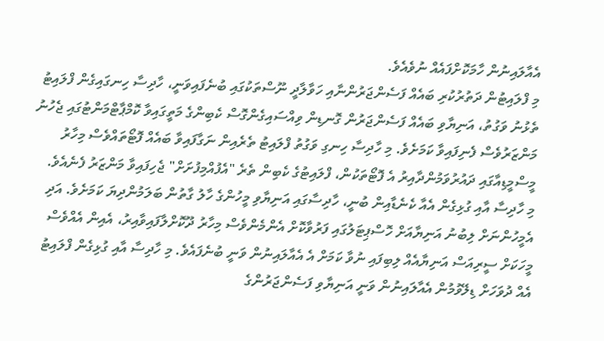އެއާލައިނުން ހާމަކޮށްފައެއް ނުވެއެވެ.
މި ފްލައިޓުން ދަތުރުކުރި ބައެއް ފަސެންޖަރުންނާއި ހަވާލާދީ ނޫސްތަކުގައި ބުނެފައިވަނީ، ހާދިސާ ހިނގައިގެން ފްލައިޓު ތެޅުނު ވަގުތު، އަނިޔާވި ބައެއް ފަސެންޖަރުން ގޮނޑިން ވިއްސައިގެންގޮސް ކެބިންގެ މަތީގައިވާ ކޮމްޕާޓްމަންޓުގައި ޖެހުނު މަންޒަރުވެސް ފެނިފައިވާ ކަމަށެވެ. މި ހާދިސާ ހިނގި ވަގުތު ފްލައިޓު ތެރެއިން ނަގާފައިވާ ބައެއް ފޮޓޯތައްވެސް މިހާރު މީސްމީޑިއާގައި ދައުރުވަމުންދާއިރު އެ ފޮޓޯތަކުން، ފްލައިޓުގެ ކެބިން ތެރެ "އެފުއްމިފުށަށް" ޖެހިފައިވާ މަންޒަރު ފެނެއެވެ.
މި ހާދިސާ އާއި ގުޅިގެން އެއާ ކެނެޑާއިން ބުނީ، ހާދިސާގައި އަނިޔާވި މީހުންގެ ހާލު ގާތުން ބަލަމުންދިޔަ ކަމަށެވެ. އަދި އެމީހުންނަށް ލިބުނު އަނިޔާއަށް ހޮސްޕިޓަލުގައި ފަރުވާކޮށް އެންމެންވެސް މިހާރު ދޫކޮށްލާފައިވާއިރު، އެއިން އެއްވެސް މީހަކަށް ސީރިއަސް އަނިޔާއެއް ލިބިފައި ނުވާ ކަމަށް އެ އެއާލައިނުން ވަނީ ބުނެފައެވެ. މި ހާދިސާ އާއި ގުޅިގެން ފްލައިޓު އެއް ދުވަހަށް ޑިލޭވުމުން އެއާލައިނުން ވަނީ އަނިޔާވި ފަސެންޖަރުންގެ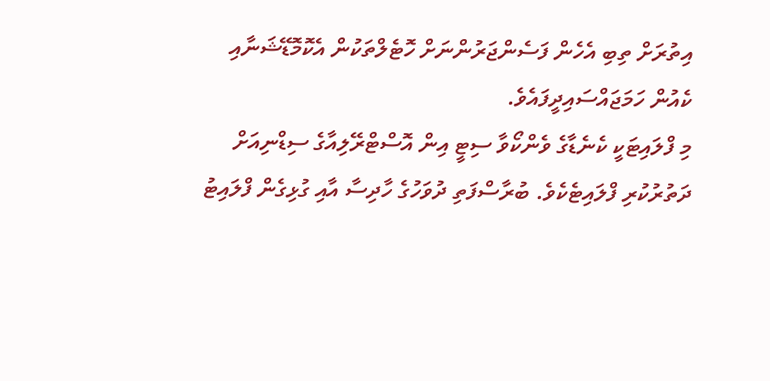އިތުރަށް ތިބި އެހެން ފަސެންޖަރުންނަށް ހޮޓެލްތަކުން އެކޮމޮޑޭޝަނާއި ކެއުން ހަމަޖައްސައިދީފައެވެ.
މި ފްލައިޓަކީ ކެނެޑާގެ ވެންކޯވާ ސިޓީ އިން އޮސްޓްރޭލިއާގެ ސިޑްނިއަށް ދަތުރުކުރި ފްލައިޓެކެވެ. ބުރާސްފަތި ދުވަހުގެ ހާދިސާ އާއި ގުޅިގެން ފްލައިޓު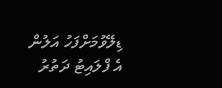ޑިލޭވުމަށްފަހު އަލުން އެ ފްލައިޓު ދަތުރު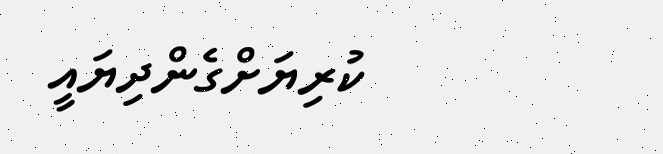ކުރިޔަށްގެންދިޔައީ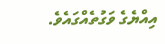އިއްޔެގެ ވަގުތެއްގައެވެ.